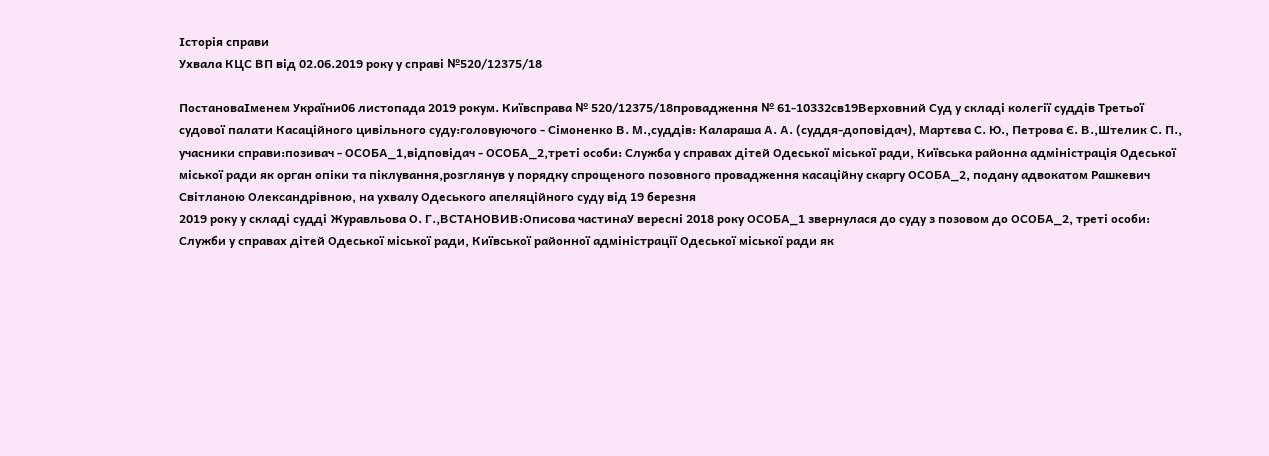Історія справи
Ухвала КЦС ВП від 02.06.2019 року у справі №520/12375/18

ПостановаІменем України06 листопада 2019 рокум. Київсправа № 520/12375/18провадження № 61-10332св19Верховний Суд у складі колегії суддів Третьої судової палати Касаційного цивільного суду:головуючого - Сімоненко В. М.,суддів: Калараша А. А. (суддя-доповідач), Мартєва С. Ю., Петрова Є. В.,Штелик С. П.,
учасники справи:позивач - ОСОБА_1,відповідач - ОСОБА_2,треті особи: Служба у справах дітей Одеської міської ради, Київська районна адміністрація Одеської міської ради як орган опіки та піклування,розглянув у порядку спрощеного позовного провадження касаційну скаргу ОСОБА_2, подану адвокатом Рашкевич Світланою Олександрівною, на ухвалу Одеського апеляційного суду від 19 березня
2019 року у складі судді Журавльова О. Г.,ВСТАНОВИВ:Описова частинаУ вересні 2018 року ОСОБА_1 звернулася до суду з позовом до ОСОБА_2, треті особи: Служби у справах дітей Одеської міської ради, Київської районної адміністрації Одеської міської ради як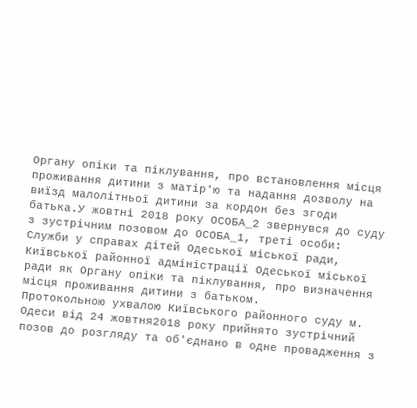Органу опіки та піклування, про встановлення місця проживання дитини з матір'ю та надання дозволу на виїзд малолітньої дитини за кордон без згоди батька.У жовтні 2018 року ОСОБА_2 звернувся до суду з зустрічним позовом до ОСОБА_1, треті особи: Служби у справах дітей Одеської міської ради, Київської районної адміністрації Одеської міської ради як Органу опіки та піклування, про визначення місця проживання дитини з батьком.
Протокольною ухвалою Київського районного суду м. Одеси від 24 жовтня2018 року прийнято зустрічний позов до розгляду та об'єднано в одне провадження з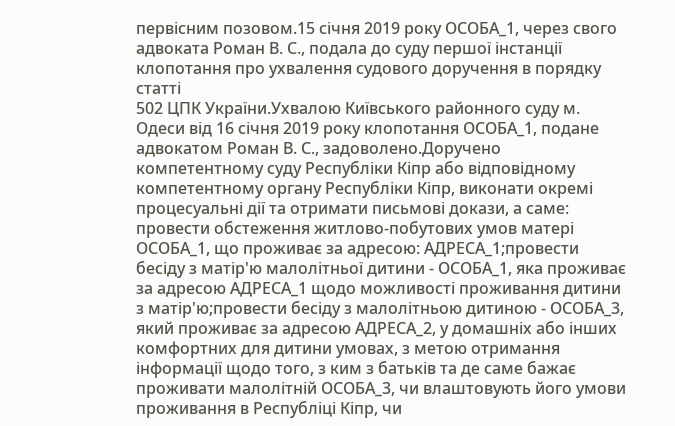первісним позовом.15 січня 2019 року ОСОБА_1, через свого адвоката Роман В. С., подала до суду першої інстанції клопотання про ухвалення судового доручення в порядку статті
502 ЦПК України.Ухвалою Київського районного суду м. Одеси від 16 січня 2019 року клопотання ОСОБА_1, подане адвокатом Роман В. С., задоволено.Доручено компетентному суду Республіки Кіпр або відповідному компетентному органу Республіки Кіпр, виконати окремі процесуальні дії та отримати письмові докази, а саме:
провести обстеження житлово-побутових умов матері ОСОБА_1, що проживає за адресою: АДРЕСА_1;провести бесіду з матір'ю малолітньої дитини - ОСОБА_1, яка проживає за адресою АДРЕСА_1 щодо можливості проживання дитини з матір'ю;провести бесіду з малолітньою дитиною - ОСОБА_3, який проживає за адресою АДРЕСА_2, у домашніх або інших комфортних для дитини умовах, з метою отримання інформації щодо того, з ким з батьків та де саме бажає проживати малолітній ОСОБА_3, чи влаштовують його умови проживання в Республіці Кіпр, чи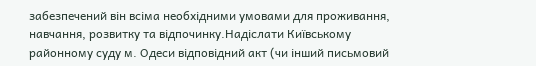забезпечений він всіма необхідними умовами для проживання, навчання, розвитку та відпочинку.Надіслати Київському районному суду м. Одеси відповідний акт (чи інший письмовий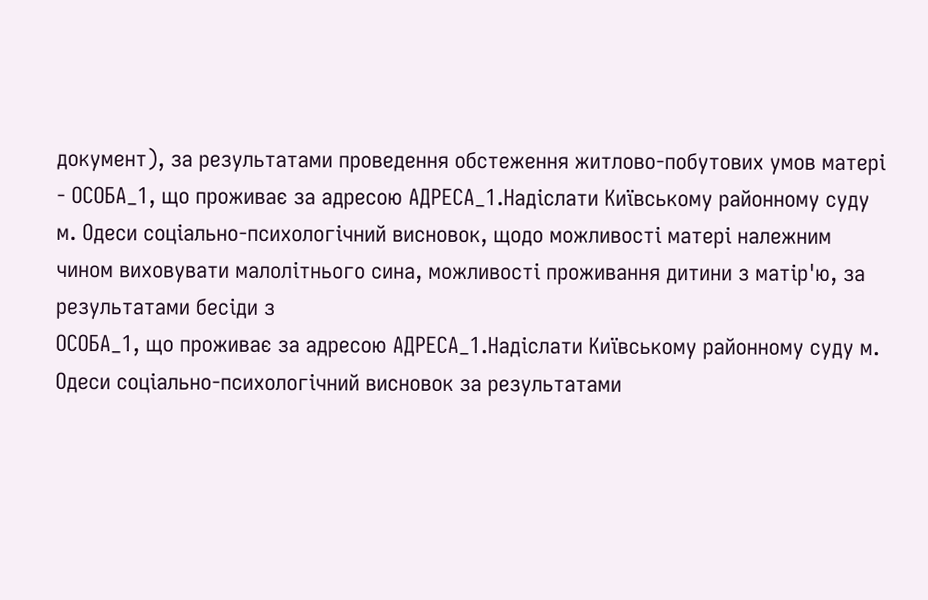документ), за результатами проведення обстеження житлово-побутових умов матері - ОСОБА_1, що проживає за адресою АДРЕСА_1.Надіслати Київському районному суду м. Одеси соціально-психологічний висновок, щодо можливості матері належним чином виховувати малолітнього сина, можливості проживання дитини з матір'ю, за результатами бесіди з
ОСОБА_1, що проживає за адресою АДРЕСА_1.Надіслати Київському районному суду м. Одеси соціально-психологічний висновок за результатами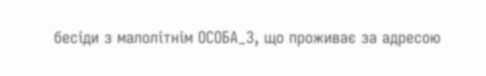бесіди з малолітнім ОСОБА_3, що проживає за адресою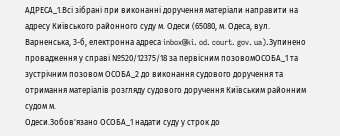АДРЕСА_1.Всі зібрані при виконанні доручення матеріали направити на адресу Київського районного суду м. Одеси (65080, м. Одеса, вул. Варненська, 3-б, електронна адреса inbox@ki. od. court. gov. ua).Зупинено провадження у справі №520/12375/18 за первісним позовомОСОБА_1 та зустрічним позовом ОСОБА_2 до виконання судового доручення та отримання матеріалів розгляду судового доручення Київським районним судом м.
Одеси.Зобов'язано ОСОБА_1 надати суду у строк до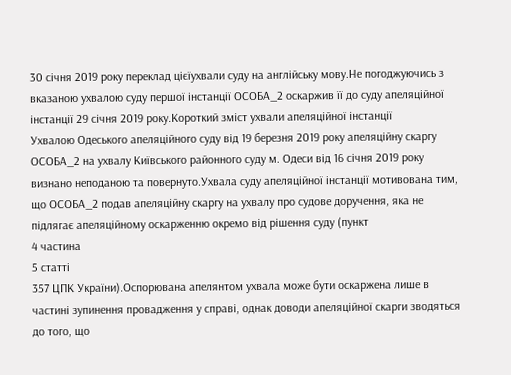30 січня 2019 року переклад цієїухвали суду на англійську мову.Не погоджуючись з вказаною ухвалою суду першої інстанції ОСОБА_2 оскаржив її до суду апеляційної інстанції 29 січня 2019 року.Короткий зміст ухвали апеляційної інстанції
Ухвалою Одеського апеляційного суду від 19 березня 2019 року апеляційну скаргу ОСОБА_2 на ухвалу Київського районного суду м. Одеси від 16 січня 2019 року визнано неподаною та повернуто.Ухвала суду апеляційної інстанції мотивована тим, що ОСОБА_2 подав апеляційну скаргу на ухвалу про судове доручення, яка не підлягає апеляційному оскарженню окремо від рішення суду (пункт
4 частина
5 статті
357 ЦПК України).Оспорювана апелянтом ухвала може бути оскаржена лише в частині зупинення провадження у справі, однак доводи апеляційної скарги зводяться до того, що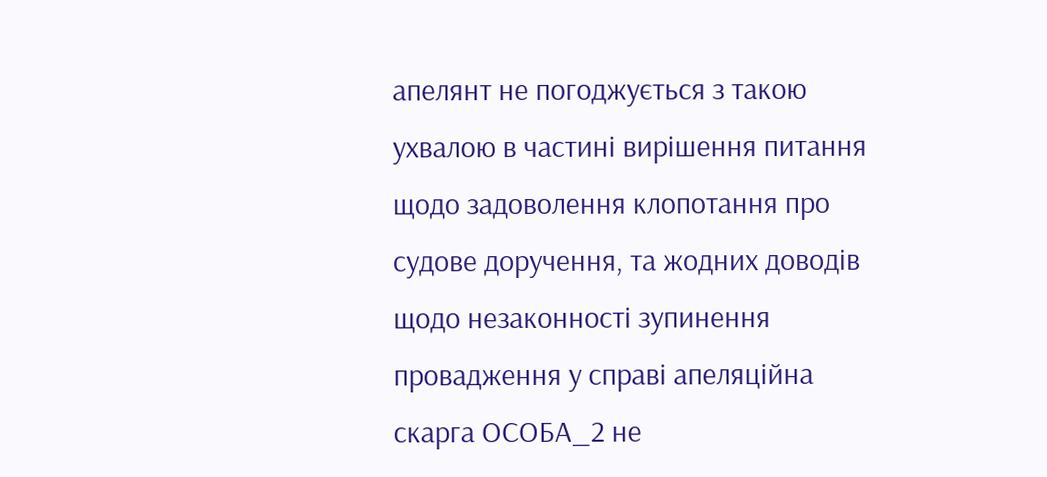апелянт не погоджується з такою ухвалою в частині вирішення питання щодо задоволення клопотання про судове доручення, та жодних доводів щодо незаконності зупинення провадження у справі апеляційна скарга ОСОБА_2 не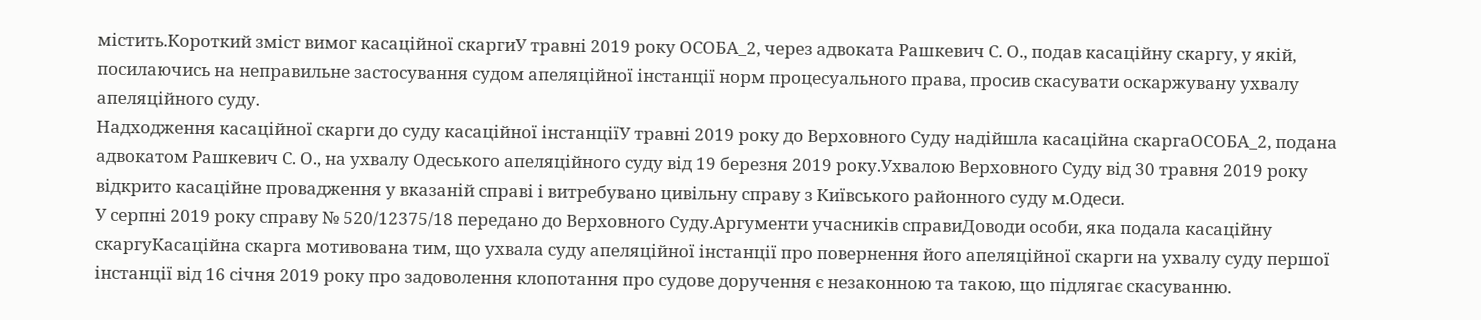містить.Короткий зміст вимог касаційної скаргиУ травні 2019 року ОСОБА_2, через адвоката Рашкевич С. О., подав касаційну скаргу, у якій, посилаючись на неправильне застосування судом апеляційної інстанції норм процесуального права, просив скасувати оскаржувану ухвалу апеляційного суду.
Надходження касаційної скарги до суду касаційної інстанціїУ травні 2019 року до Верховного Суду надійшла касаційна скаргаОСОБА_2, подана адвокатом Рашкевич С. О., на ухвалу Одеського апеляційного суду від 19 березня 2019 року.Ухвалою Верховного Суду від 30 травня 2019 року відкрито касаційне провадження у вказаній справі і витребувано цивільну справу з Київського районного суду м.Одеси.
У серпні 2019 року справу № 520/12375/18 передано до Верховного Суду.Аргументи учасників справиДоводи особи, яка подала касаційну скаргуКасаційна скарга мотивована тим, що ухвала суду апеляційної інстанції про повернення його апеляційної скарги на ухвалу суду першої інстанції від 16 січня 2019 року про задоволення клопотання про судове доручення є незаконною та такою, що підлягає скасуванню.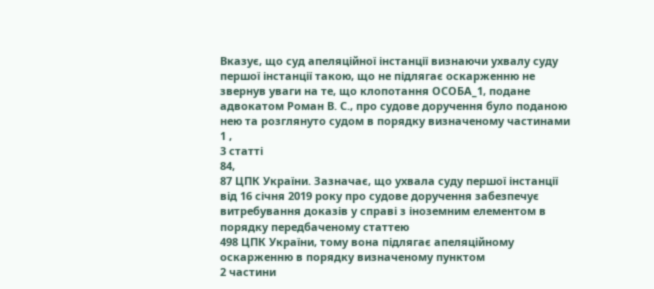Вказує, що суд апеляційної інстанції визнаючи ухвалу суду першої інстанції такою, що не підлягає оскарженню не звернув уваги на те, що клопотання ОСОБА_1, подане адвокатом Роман В. С., про судове доручення було поданою нею та розглянуто судом в порядку визначеному частинами
1 ,
3 статті
84,
87 ЦПК України. Зазначає, що ухвала суду першої інстанції від 16 січня 2019 року про судове доручення забезпечує витребування доказів у справі з іноземним елементом в порядку передбаченому статтею
498 ЦПК України, тому вона підлягає апеляційному оскарженню в порядку визначеному пунктом
2 частини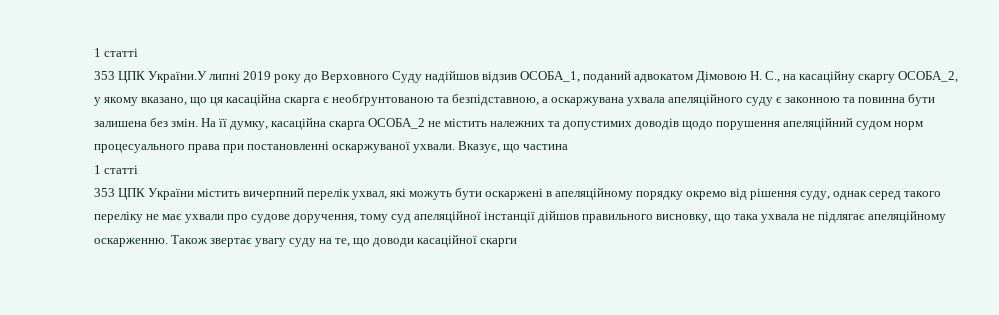1 статті
353 ЦПК України.У липні 2019 року до Верховного Суду надійшов відзив ОСОБА_1, поданий адвокатом Дімовою Н. С., на касаційну скаргу ОСОБА_2, у якому вказано, що ця касаційна скарга є необґрунтованою та безпідставною, а оскаржувана ухвала апеляційного суду є законною та повинна бути залишена без змін. На її думку, касаційна скарга ОСОБА_2 не містить належних та допустимих доводів щодо порушення апеляційний судом норм процесуального права при постановленні оскаржуваної ухвали. Вказує, що частина
1 статті
353 ЦПК України містить вичерпний перелік ухвал, які можуть бути оскаржені в апеляційному порядку окремо від рішення суду, однак серед такого переліку не має ухвали про судове доручення, тому суд апеляційної інстанції дійшов правильного висновку, що така ухвала не підлягає апеляційному оскарженню. Також звертає увагу суду на те, що доводи касаційної скарги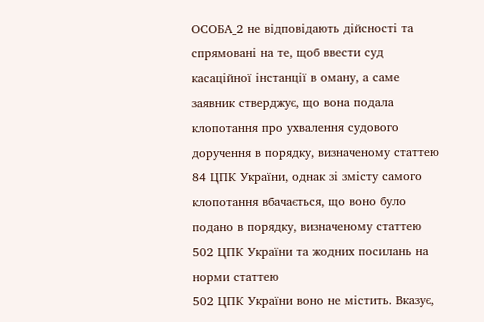ОСОБА_2 не відповідають дійсності та спрямовані на те, щоб ввести суд касаційної інстанції в оману, а саме заявник стверджує, що вона подала клопотання про ухвалення судового доручення в порядку, визначеному статтею
84 ЦПК України, однак зі змісту самого клопотання вбачається, що воно було подано в порядку, визначеному статтею
502 ЦПК України та жодних посилань на норми статтею
502 ЦПК України воно не містить. Вказує,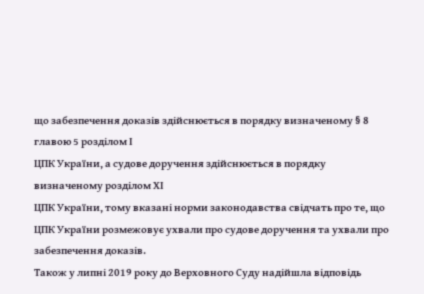що забезпечення доказів здійснюється в порядку визначеному § 8 главою 5 розділом І
ЦПК України, а судове доручення здійснюється в порядку визначеному розділом ХІ
ЦПК України, тому вказані норми законодавства свідчать про те, що
ЦПК України розмежовує ухвали про судове доручення та ухвали про забезпечення доказів.
Також у липні 2019 року до Верховного Суду надійшла відповідь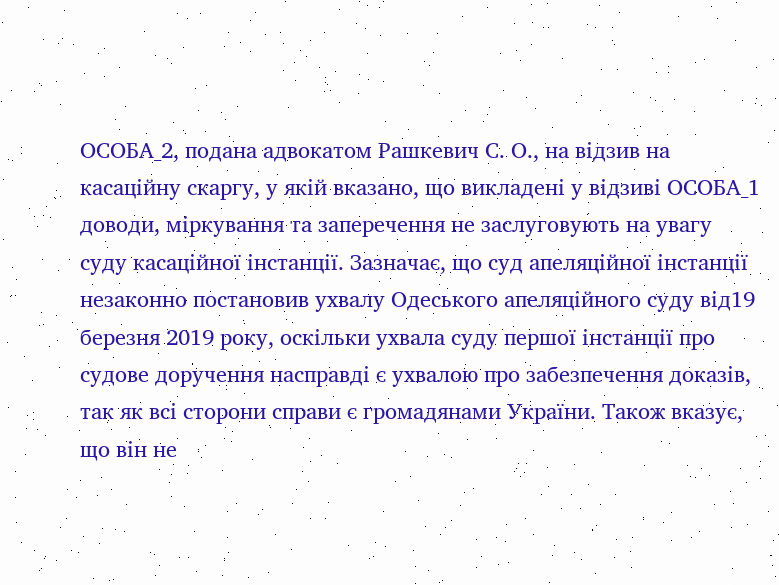ОСОБА_2, подана адвокатом Рашкевич С. О., на відзив на касаційну скаргу, у якій вказано, що викладені у відзиві ОСОБА_1 доводи, міркування та заперечення не заслуговують на увагу суду касаційної інстанції. Зазначає, що суд апеляційної інстанції незаконно постановив ухвалу Одеського апеляційного суду від19 березня 2019 року, оскільки ухвала суду першої інстанції про судове доручення насправді є ухвалою про забезпечення доказів, так як всі сторони справи є громадянами України. Також вказує, що він не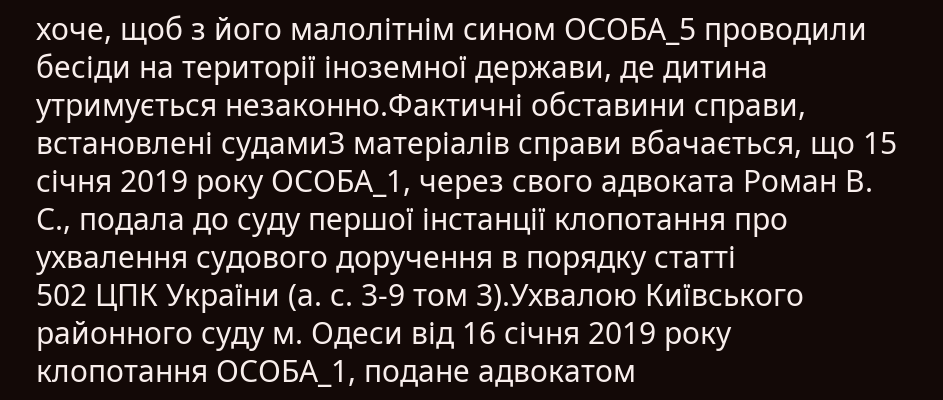хоче, щоб з його малолітнім сином ОСОБА_5 проводили бесіди на території іноземної держави, де дитина утримується незаконно.Фактичні обставини справи, встановлені судамиЗ матеріалів справи вбачається, що 15 січня 2019 року ОСОБА_1, через свого адвоката Роман В. С., подала до суду першої інстанції клопотання про ухвалення судового доручення в порядку статті
502 ЦПК України (а. с. 3-9 том 3).Ухвалою Київського районного суду м. Одеси від 16 січня 2019 року клопотання ОСОБА_1, подане адвокатом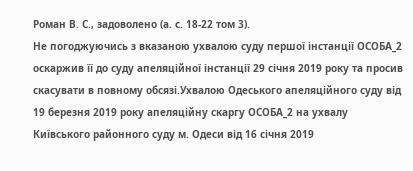Роман В. С., задоволено (а. с. 18-22 том 3).
Не погоджуючись з вказаною ухвалою суду першої інстанції ОСОБА_2 оскаржив її до суду апеляційної інстанції 29 січня 2019 року та просив скасувати в повному обсязі.Ухвалою Одеського апеляційного суду від 19 березня 2019 року апеляційну скаргу ОСОБА_2 на ухвалу Київського районного суду м. Одеси від 16 січня 2019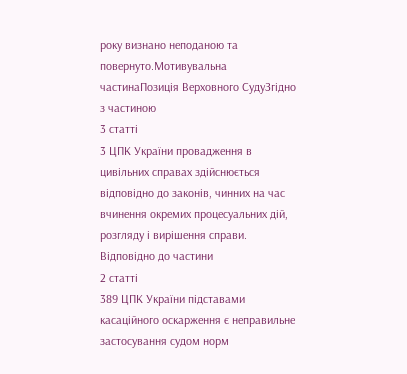року визнано неподаною та повернуто.Мотивувальна частинаПозиція Верховного СудуЗгідно з частиною
3 статті
3 ЦПК України провадження в цивільних справах здійснюється відповідно до законів, чинних на час вчинення окремих процесуальних дій, розгляду і вирішення справи.
Відповідно до частини
2 статті
389 ЦПК України підставами касаційного оскарження є неправильне застосування судом норм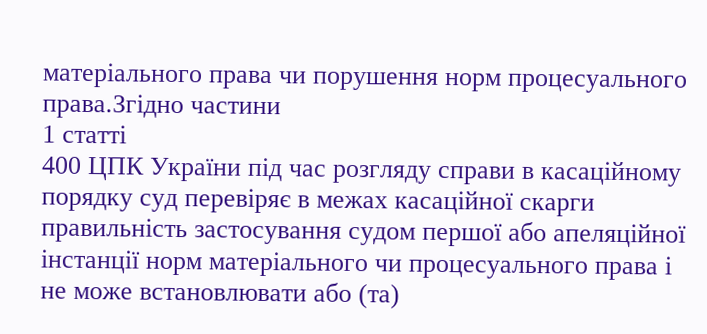матеріального права чи порушення норм процесуального права.Згідно частини
1 статті
400 ЦПК України під час розгляду справи в касаційному порядку суд перевіряє в межах касаційної скарги правильність застосування судом першої або апеляційної інстанції норм матеріального чи процесуального права і не може встановлювати або (та)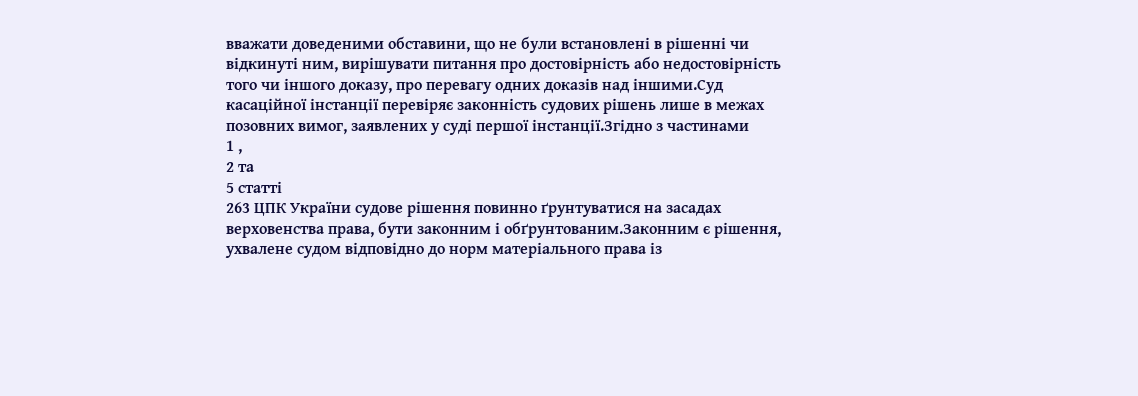вважати доведеними обставини, що не були встановлені в рішенні чи відкинуті ним, вирішувати питання про достовірність або недостовірність того чи іншого доказу, про перевагу одних доказів над іншими.Суд касаційної інстанції перевіряє законність судових рішень лише в межах позовних вимог, заявлених у суді першої інстанції.Згідно з частинами
1 ,
2 та
5 статті
263 ЦПК України судове рішення повинно ґрунтуватися на засадах верховенства права, бути законним і обґрунтованим.Законним є рішення, ухвалене судом відповідно до норм матеріального права із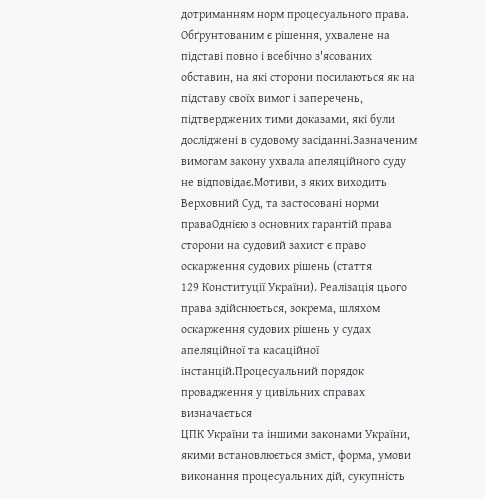дотриманням норм процесуального права.
Обґрунтованим є рішення, ухвалене на підставі повно і всебічно з'ясованих обставин, на які сторони посилаються як на підставу своїх вимог і заперечень, підтверджених тими доказами, які були досліджені в судовому засіданні.Зазначеним вимогам закону ухвала апеляційного суду не відповідає.Мотиви, з яких виходить Верховний Суд, та застосовані норми праваОднією з основних гарантій права сторони на судовий захист є право оскарження судових рішень (стаття
129 Конституції України). Реалізація цього права здійснюється, зокрема, шляхом оскарження судових рішень у судах апеляційної та касаційної інстанцій.Процесуальний порядок провадження у цивільних справах визначається
ЦПК України та іншими законами України, якими встановлюється зміст, форма, умови виконання процесуальних дій, сукупність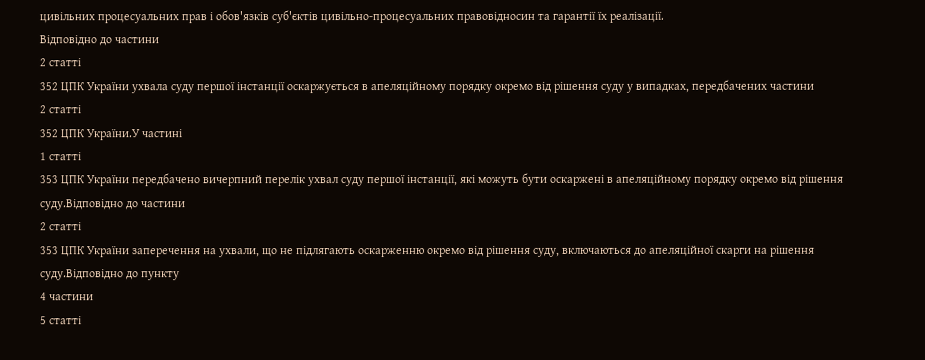цивільних процесуальних прав і обов'язків суб'єктів цивільно-процесуальних правовідносин та гарантії їх реалізації.
Відповідно до частини
2 статті
352 ЦПК України ухвала суду першої інстанції оскаржується в апеляційному порядку окремо від рішення суду у випадках, передбачених частини
2 статті
352 ЦПК України.У частині
1 статті
353 ЦПК України передбачено вичерпний перелік ухвал суду першої інстанції, які можуть бути оскаржені в апеляційному порядку окремо від рішення суду.Відповідно до частини
2 статті
353 ЦПК України заперечення на ухвали, що не підлягають оскарженню окремо від рішення суду, включаються до апеляційної скарги на рішення суду.Відповідно до пункту
4 частини
5 статті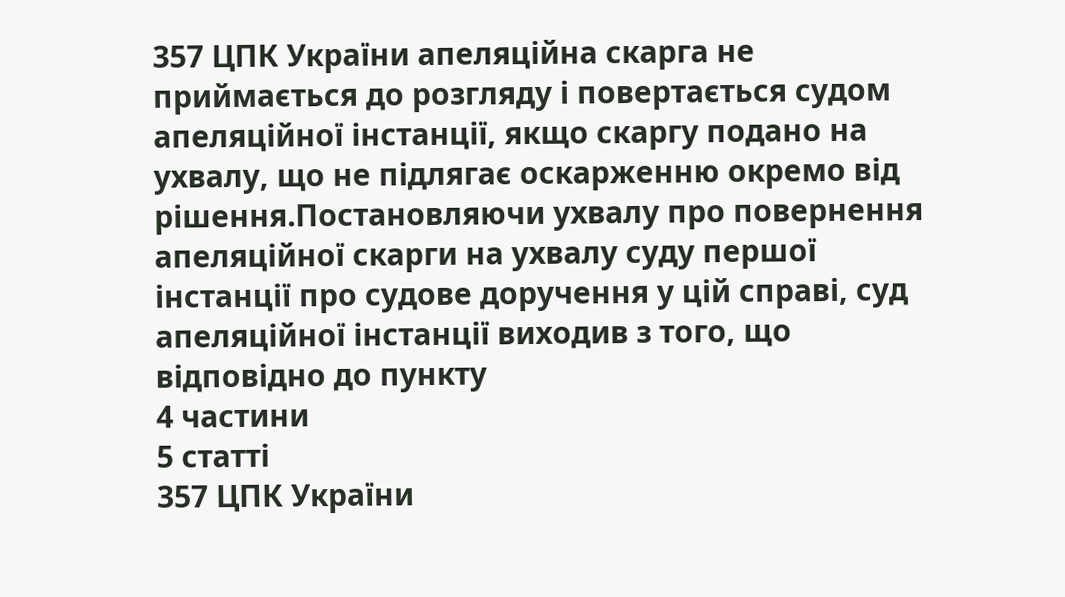357 ЦПК України апеляційна скарга не приймається до розгляду і повертається судом апеляційної інстанції, якщо скаргу подано на ухвалу, що не підлягає оскарженню окремо від рішення.Постановляючи ухвалу про повернення апеляційної скарги на ухвалу суду першої інстанції про судове доручення у цій справі, суд апеляційної інстанції виходив з того, що відповідно до пункту
4 частини
5 статті
357 ЦПК України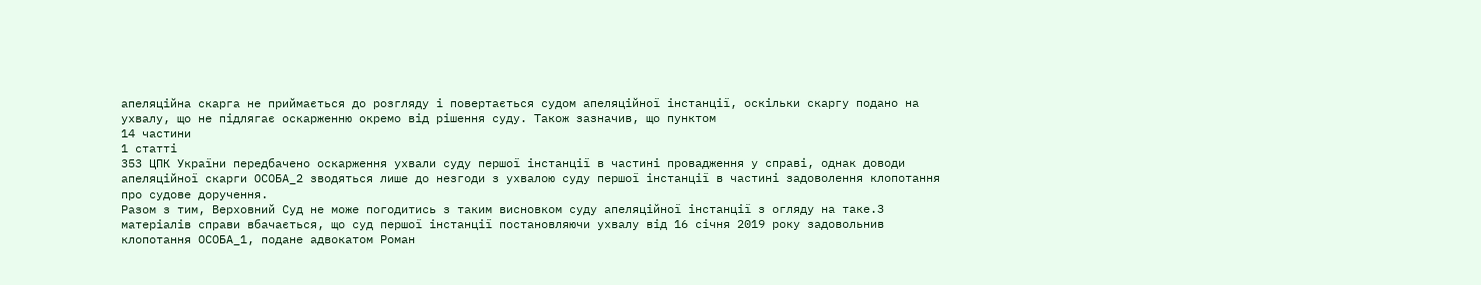апеляційна скарга не приймається до розгляду і повертається судом апеляційної інстанції, оскільки скаргу подано на ухвалу, що не підлягає оскарженню окремо від рішення суду. Також зазначив, що пунктом
14 частини
1 статті
353 ЦПК України передбачено оскарження ухвали суду першої інстанції в частині провадження у справі, однак доводи апеляційної скарги ОСОБА_2 зводяться лише до незгоди з ухвалою суду першої інстанції в частині задоволення клопотання про судове доручення.
Разом з тим, Верховний Суд не може погодитись з таким висновком суду апеляційної інстанції з огляду на таке.З матеріалів справи вбачається, що суд першої інстанції постановляючи ухвалу від 16 січня 2019 року задовольнив клопотання ОСОБА_1, подане адвокатом Роман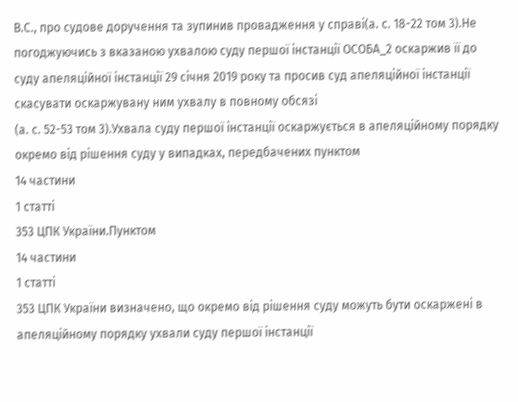В.С., про судове доручення та зупинив провадження у справі(а. с. 18-22 том 3).Не погоджуючись з вказаною ухвалою суду першої інстанції ОСОБА_2 оскаржив її до суду апеляційної інстанції 29 січня 2019 року та просив суд апеляційної інстанції скасувати оскаржувану ним ухвалу в повному обсязі
(а. с. 52-53 том 3).Ухвала суду першої інстанції оскаржується в апеляційному порядку окремо від рішення суду у випадках, передбачених пунктом
14 частини
1 статті
353 ЦПК України.Пунктом
14 частини
1 статті
353 ЦПК України визначено, що окремо від рішення суду можуть бути оскаржені в апеляційному порядку ухвали суду першої інстанції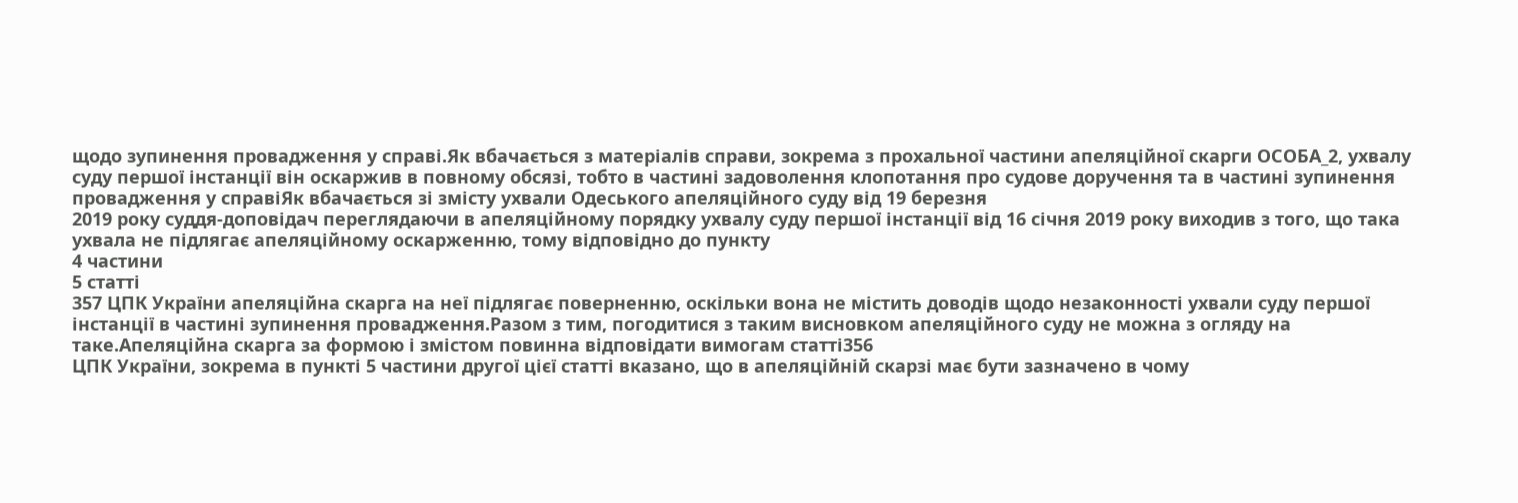щодо зупинення провадження у справі.Як вбачається з матеріалів справи, зокрема з прохальної частини апеляційної скарги ОСОБА_2, ухвалу суду першої інстанції він оскаржив в повному обсязі, тобто в частині задоволення клопотання про судове доручення та в частині зупинення провадження у справіЯк вбачається зі змісту ухвали Одеського апеляційного суду від 19 березня
2019 року суддя-доповідач переглядаючи в апеляційному порядку ухвалу суду першої інстанції від 16 січня 2019 року виходив з того, що така ухвала не підлягає апеляційному оскарженню, тому відповідно до пункту
4 частини
5 статті
357 ЦПК України апеляційна скарга на неї підлягає поверненню, оскільки вона не містить доводів щодо незаконності ухвали суду першої інстанції в частині зупинення провадження.Разом з тим, погодитися з таким висновком апеляційного суду не можна з огляду на таке.Апеляційна скарга за формою і змістом повинна відповідати вимогам статті356
ЦПК України, зокрема в пункті 5 частини другої цієї статті вказано, що в апеляційній скарзі має бути зазначено в чому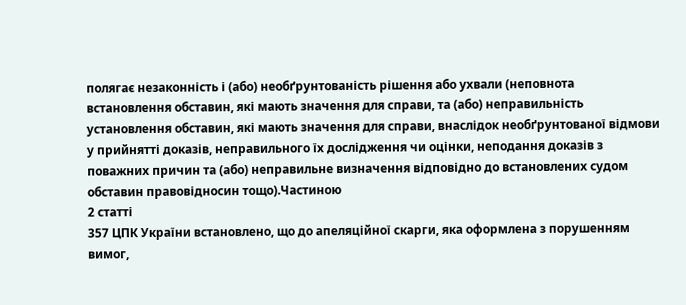полягає незаконність і (або) необґрунтованість рішення або ухвали (неповнота встановлення обставин, які мають значення для справи, та (або) неправильність установлення обставин, які мають значення для справи, внаслідок необґрунтованої відмови у прийнятті доказів, неправильного їх дослідження чи оцінки, неподання доказів з поважних причин та (або) неправильне визначення відповідно до встановлених судом обставин правовідносин тощо).Частиною
2 статті
357 ЦПК України встановлено, що до апеляційної скарги, яка оформлена з порушенням вимог,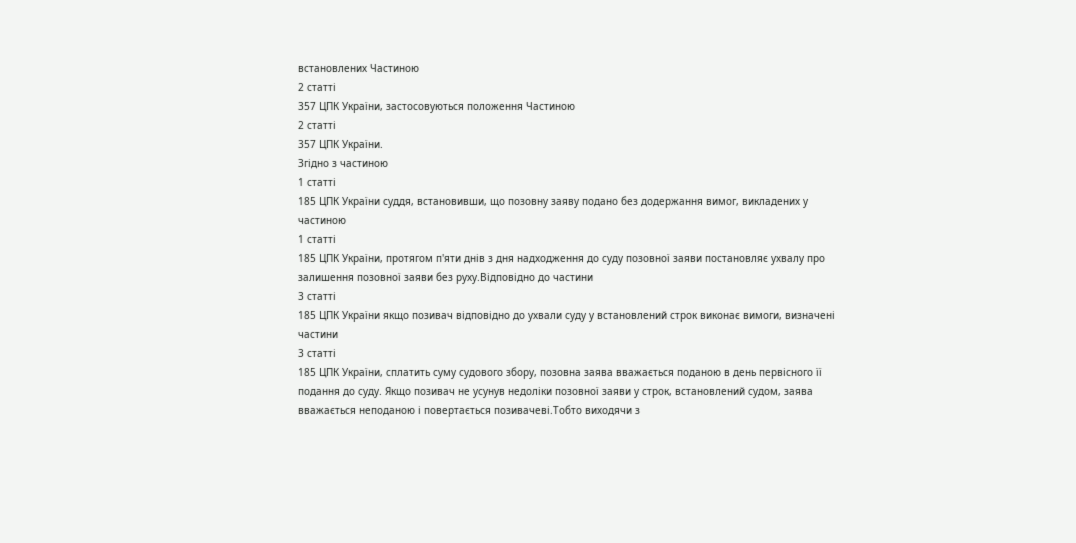встановлених Частиною
2 статті
357 ЦПК України, застосовуються положення Частиною
2 статті
357 ЦПК України.
Згідно з частиною
1 статті
185 ЦПК України суддя, встановивши, що позовну заяву подано без додержання вимог, викладених у частиною
1 статті
185 ЦПК України, протягом п'яти днів з дня надходження до суду позовної заяви постановляє ухвалу про залишення позовної заяви без руху.Відповідно до частини
3 статті
185 ЦПК України якщо позивач відповідно до ухвали суду у встановлений строк виконає вимоги, визначені частини
3 статті
185 ЦПК України, сплатить суму судового збору, позовна заява вважається поданою в день первісного її подання до суду. Якщо позивач не усунув недоліки позовної заяви у строк, встановлений судом, заява вважається неподаною і повертається позивачеві.Тобто виходячи з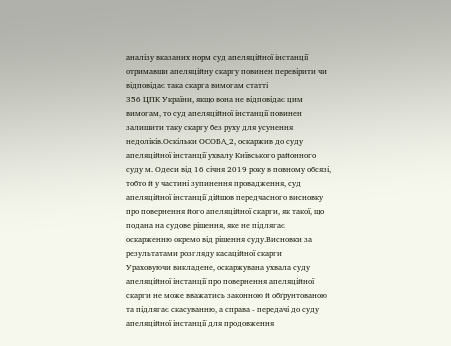аналізу вказаних норм суд апеляційної інстанції отримавши апеляційну скаргу повинен перевірити чи відповідає така скарга вимогам статті
356 ЦПК України, якщо вона не відповідає цим вимогам, то суд апеляційної інстанції повинен залишити таку скаргу без руху для усунення недоліків.Оскільки ОСОБА_2, оскаржив до суду апеляційної інстанції ухвалу Київського районного суду м. Одеси від 16 січня 2019 року в повному обсязі, тобто й у частині зупинення провадження, суд апеляційної інстанції дійшов передчасного висновку про повернення його апеляційної скарги, як такої, що подана на судове рішення, яке не підлягає оскарженню окремо від рішення суду.Висновки за результатами розгляду касаційної скарги
Ураховуючи викладене, оскаржувана ухвала суду апеляційної інстанції про повернення апеляційної скарги не може вважатись законною й обґрунтованою та підлягає скасуванню, а справа - передачі до суду апеляційної інстанції для продовження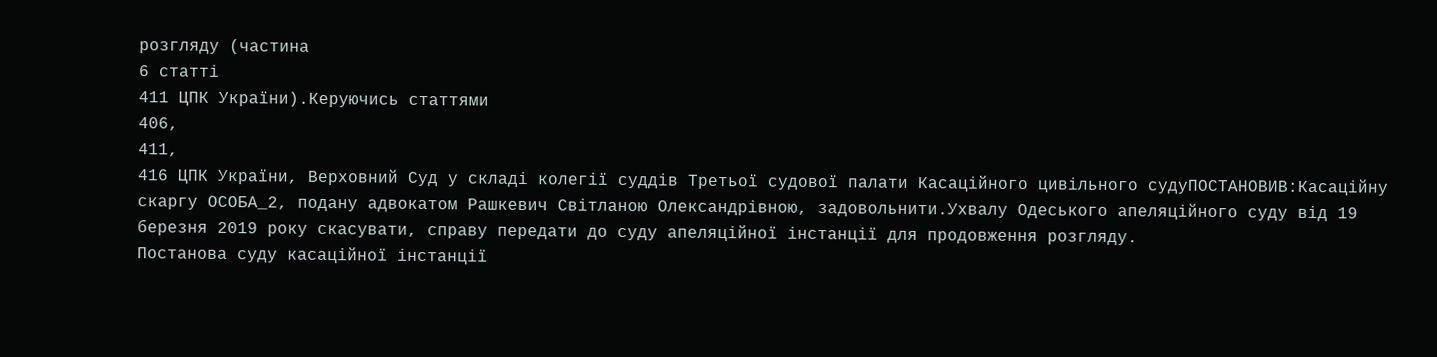розгляду (частина
6 статті
411 ЦПК України).Керуючись статтями
406,
411,
416 ЦПК України, Верховний Суд у складі колегії суддів Третьої судової палати Касаційного цивільного судуПОСТАНОВИВ:Касаційну скаргу ОСОБА_2, подану адвокатом Рашкевич Світланою Олександрівною, задовольнити.Ухвалу Одеського апеляційного суду від 19 березня 2019 року скасувати, справу передати до суду апеляційної інстанції для продовження розгляду.
Постанова суду касаційної інстанції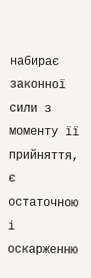набирає законної сили з моменту її прийняття, є остаточною і оскарженню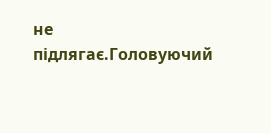не підлягає.Головуючий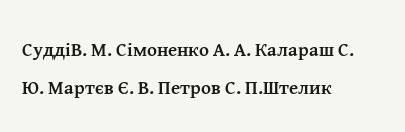СуддіВ. М. Сімоненко А. А. Калараш С. Ю. Мартєв Є. В. Петров С. П.Штелик